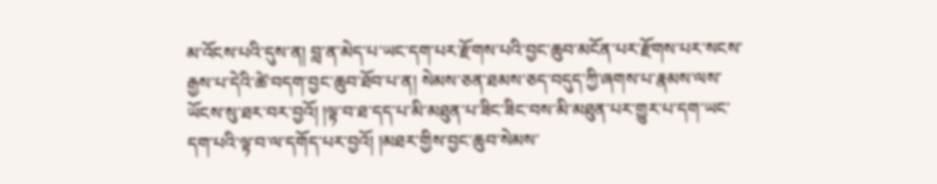མ་འོངས་པའི་དུས་ན། བླ་ན་མེད་པ་ཡང་དག་པར་རྫོགས་པའི་བྱང་ཆུབ་མངོན་པར་རྫོགས་པར་སངས་རྒྱས་པ་དེའི་ཚེ་བདག་བྱང་ཆུབ་ཐོབ་པ་ན། སེམས་ཅན་ཐམས་ཅད་བདུད་ཀྱི་ཞགས་པ་རྣམས་ལས་ཡོངས་སུ་ཐར་བར་བྱའོ། །ལྟ་བ་ཐ་དད་པ་མི་མཐུན་པ་ཟིང་ཟིང་བས་མི་མཐུན་པར་གྱུར་པ་དག་ཡང་དག་པའི་ལྟ་བ་ལ་དགོད་པར་བྱའོ། །མཐར་གྱིས་བྱང་ཆུབ་སེམས་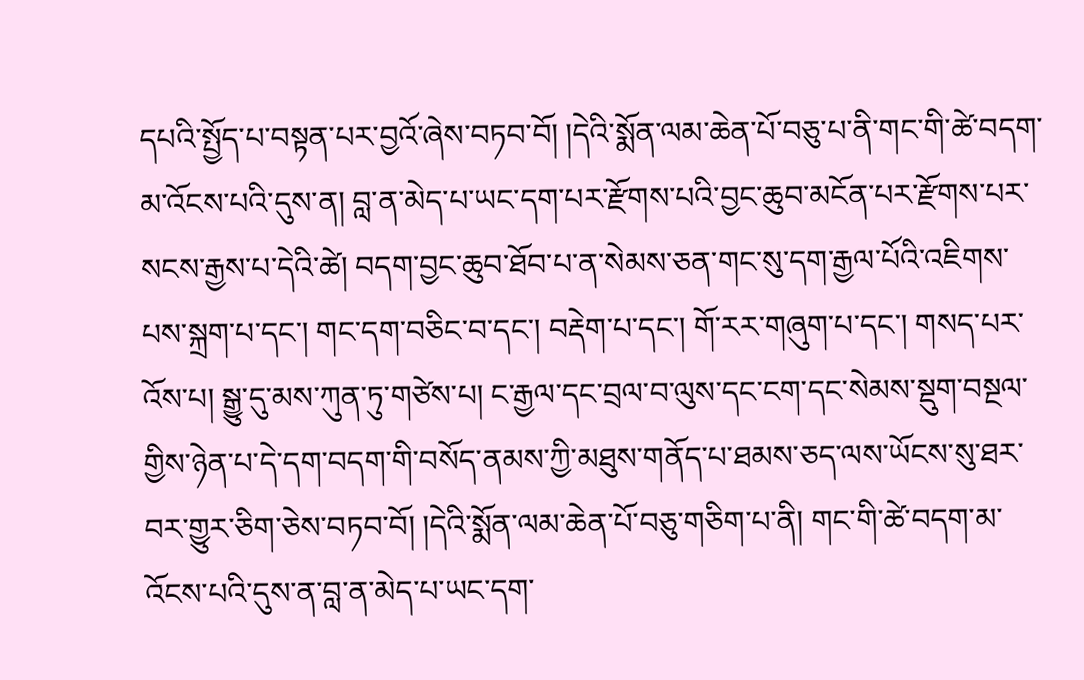དཔའི་སྤྱོད་པ་བསྟན་པར་བྱའོ་ཞེས་བཏབ་བོ། །དེའི་སྨོན་ལམ་ཆེན་པོ་བཅུ་པ་ནི་གང་གི་ཚེ་བདག་མ་འོངས་པའི་དུས་ན། བླ་ན་མེད་པ་ཡང་དག་པར་རྫོགས་པའི་བྱང་ཆུབ་མངོན་པར་རྫོགས་པར་སངས་རྒྱས་པ་དེའི་ཚེ། བདག་བྱང་ཆུབ་ཐོབ་པ་ན་སེམས་ཅན་གང་སུ་དག་རྒྱལ་པོའི་འཇིགས་པས་སྐྲག་པ་དང་། གང་དག་བཅིང་བ་དང་། བརྡེག་པ་དང་། གོ་རར་གཞུག་པ་དང་། གསད་པར་འོས་པ། སྒྱུ་དུ་མས་ཀུན་ཏུ་གཙེས་པ། ང་རྒྱལ་དང་བྲལ་བ་ལུས་དང་ངག་དང་སེམས་སྡུག་བསྔལ་གྱིས་ཉེན་པ་དེ་དག་བདག་གི་བསོད་ནམས་ཀྱི་མཐུས་གནོད་པ་ཐམས་ཅད་ལས་ཡོངས་སུ་ཐར་བར་གྱུར་ཅིག་ཅེས་བཏབ་བོ། །དེའི་སྨོན་ལམ་ཆེན་པོ་བཅུ་གཅིག་པ་ནི། གང་གི་ཚེ་བདག་མ་འོངས་པའི་དུས་ན་བླ་ན་མེད་པ་ཡང་དག་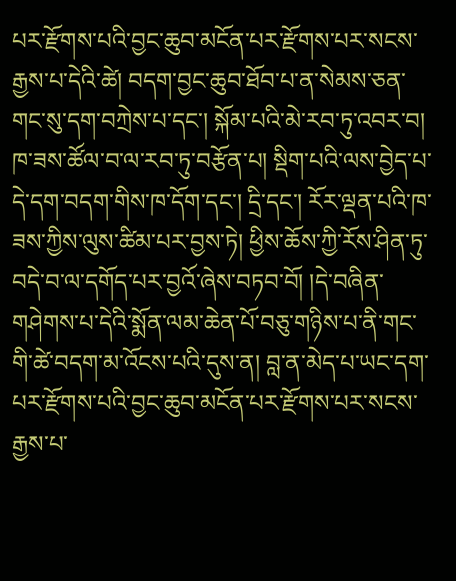པར་རྫོགས་པའི་བྱང་ཆུབ་མངོན་པར་རྫོགས་པར་སངས་རྒྱས་པ་དེའི་ཚེ། བདག་བྱང་ཆུབ་ཐོབ་པ་ན་སེམས་ཅན་གང་སུ་དག་བཀྲེས་པ་དང་། སྐོམ་པའི་མེ་རབ་ཏུ་འབར་བ། ཁ་ཟས་ཚོལ་བ་ལ་རབ་ཏུ་བརྩོན་པ། སྡིག་པའི་ལས་བྱེད་པ་དེ་དག་བདག་གིས་ཁ་དོག་དང་། དྲི་དང་། རོར་ལྡན་པའི་ཁ་ཟས་ཀྱིས་ལུས་ཚིམ་པར་བྱས་ཏེ། ཕྱིས་ཆོས་ཀྱི་རོས་ཤིན་ཏུ་བདེ་བ་ལ་དགོད་པར་བྱའོ་ཞེས་བཏབ་བོ། །དེ་བཞིན་གཤེགས་པ་དེའི་སྨོན་ལམ་ཆེན་པོ་བཅུ་གཉིས་པ་ནི་གང་གི་ཚེ་བདག་མ་འོངས་པའི་དུས་ན། བླ་ན་མེད་པ་ཡང་དག་པར་རྫོགས་པའི་བྱང་ཆུབ་མངོན་པར་རྫོགས་པར་སངས་རྒྱས་པ་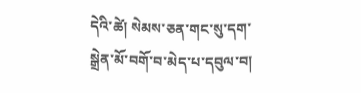དེའི་ཚེ། སེམས་ཅན་གང་སུ་དག་སྒྲེན་མོ་བགོ་བ་མེད་པ་དབུལ་བ།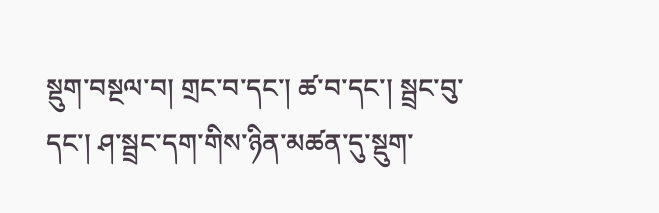སྡུག་བསྔལ་བ། གྲང་བ་དང་། ཚ་བ་དང་། སྦྲང་བུ་དང་། ཤ་སྦྲང་དག་གིས་ཉིན་མཚན་དུ་སྡུག་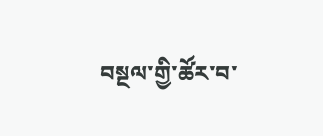བསྔལ་གྱི་ཚོར་བ་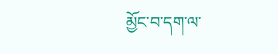མྱོང་བ་དག་ལ་